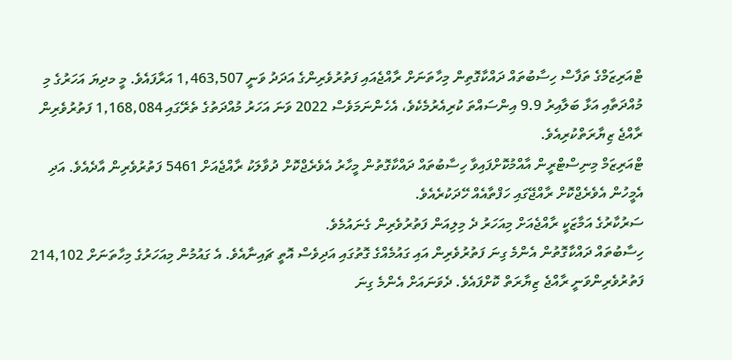ޓްއަރިޒަމްގެ ތަފާސް ހިސާބުތައް ދައްކާގޮތިން މިހާތަނަށް ރާއްޖެއައި ފަތުރުވެރިންގެ އަދަދު ވަނީ 1,463,507 އަރާފައެވެ. މީ މދިޔަ އަހަރުގެ މި މުއްދަތާއި އަޅާ ބަލާއިރު 9.9 އިންސައްތަ ކުރިއެރުމެކެވެ، އެހެންނަމަވެސް 2022 ވަނަ އަހަރު މުއްދަތުގެ ތެރޭގައި 1,168,084 ފަތުރުވެރިން ރާއްޖެ ޒިޔާރަތްކުރިއެވެ.
ޓްއަރިޒަމް މިނިސްޓްރީން އާއްމުކޮށްފައިވާ ހިސާބުތައް ދައްކާގޮތުން މީހާރު އެވެރެޖްކޮށް ދުވާލަކު ރާއްޖެއަށް 5461 ފަތުރުވެރިން އާދެއެވެ. އަދި އެމީހުން އެވެރެޖްކޮށް ރާއްޖޭގައި ހަފްތާއެއް ހޭދަކުރެއެވެ.
ސަރުކާރުގެ އަމާޒަކީ ރާއްޖެއަށް މިއަހަރު ދެ މިލިއަން ފަތުރުވެރިން ގެނައުމެވެ.
ހިސާބުތައް ދައްކާގޮތުން އެންމެ ގިނަ ފަތުރުވެރިން އައި ގައުމެއްގެ ގޮތުގައި އަދިވެސް އޮތީ ޗައިނާއެވެ. އެ ގައުމުން މިއަހަރުގެ މިހާތަނަށް 214,102 ފަތުރުވެރިންވަނީ ރާއްޖެ ޒިޔާރަތް ކޮށްފައެވެ. ދެވަނައަށް އެންމެ ގިނަ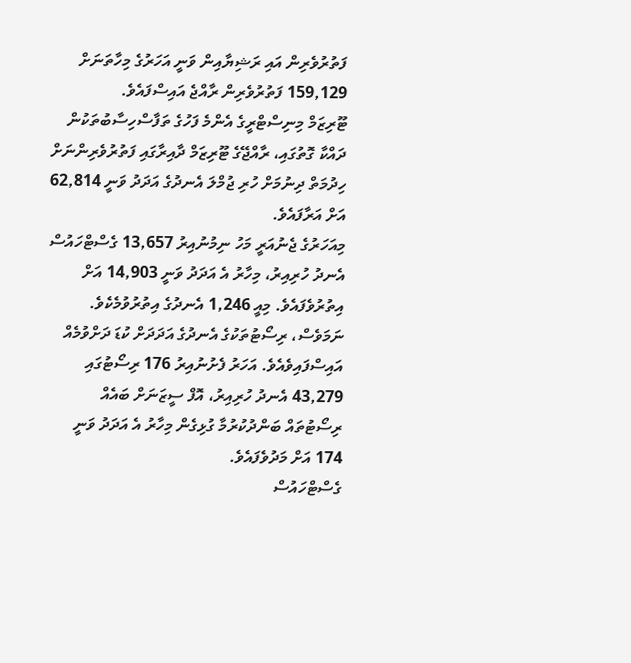ފަތުރުވެރިން އައި ރަޝިޔާއިން ވަނީ އަހަރުގެ މިހާތަނަށް 159,129 ފަތުރުވެރިން ރާއްޖެ އައިސްފައެވެ.
ޓޫރިޒަމް މިނިސްޓްރީގެ އެންމެ ފަހުގެ ތަފާސްހިސާބުތަކުން ދައްކާ ގޮތުގައި، ރާއްޖޭގެ ޓޫރިޒަމް ދާއިރާގައި ފަތުރުވެރިންނަށް ހިދުމަތް ދިނުމަށް ހުރި ޖުމްލަ އެނދުގެ އަދަދު ވަނީ 62,814 އަށް އަރާފައެވެ.
މިއަހަރުގެ ޖެނުއަރީ މަހު ނިމުނުއިރު 13,657 ގެސްޓްހައުސް އެނދު ހުރިއިރު، މިހާރު އެ އަދަދު ވަނީ 14,903 އަށް އިތުރުވެފައެވެ. މިއީ 1,246 އެނދުގެ އިތުރުވުމެކެވެ.
ނަމަވެސް، ރިސޯޓުތަކުގެ އެނދުގެ އަދަދަށް ކުޑަ ދަށްވުމެއް އައިސްފައިވެއެވެ. އަހަރު ފެށުނުއިރު 176 ރިސޯޓުގައި 43,279 އެނދު ހުރިއިރު، އޮފް ސީޒަނަށް ބައެއް ރިސޯޓުތައް ބަންދުކުރުމާ ގުޅިގެން މިހާރު އެ އަދަދު ވަނީ 174 އަށް މަދުވެފައެވެ.
ގެސްޓްހައުސް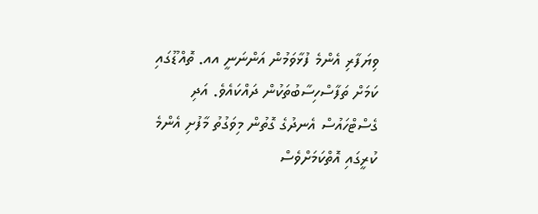ވިޔަފާރި އެންމެ ފުޅާވަމުން އަންނަނީ އއ. ތޮއްޑޫގައި ކަމަށް ތަފާސްހިސާބުތަކުން ދައްކައެވެ. އަދި ގެސްޓްހައުސް އެނދުގެ ގޮތުން މިވަގުތު މާފުށި އެންމެ ކުރީގައި އޮތްކަމަށްވެސް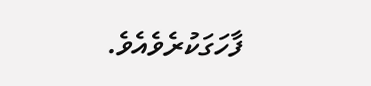ފާހަގަކުރެވެއެވެ.